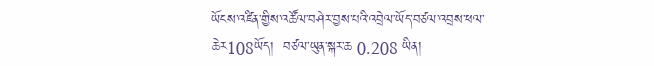ཡོངས་འཛིན་གྱིས་འཚོལ་བཤེར་བྱས་པའི་འབྲེལ་ཡོད་བཙལ་འབྲས་ཕལ་ཆེར108ཡོད།  བཙལ་ཡུན་སྐར་ཆ 0.208 ཡིན།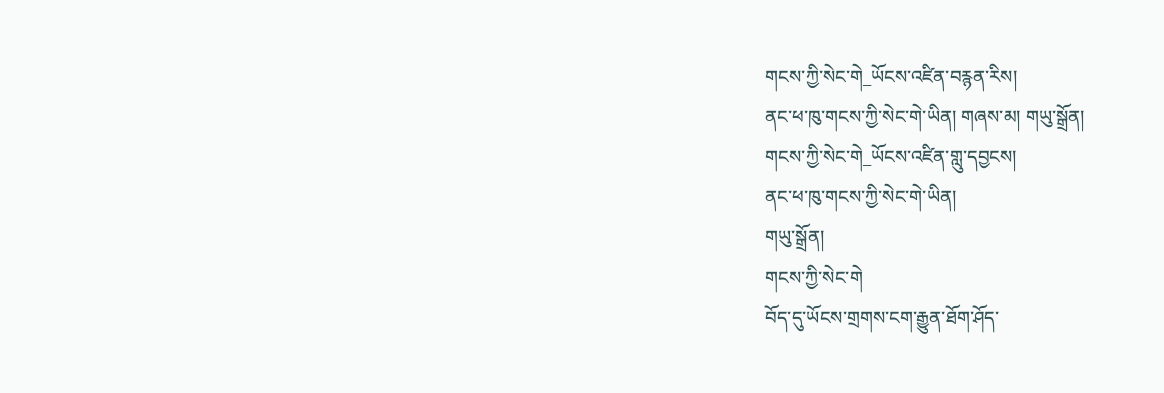གངས་ཀྱི་སེང་གེ_ཡོངས་འཛིན་བརྙན་རིས།
ནང་ཕ་ཁུ་གངས་ཀྱི་སེང་གེ་ཡིན། གཞས་མ། གཡུ་སྒྲོན།
གངས་ཀྱི་སེང་གེ_ཡོངས་འཛིན་གླུ་དབྱངས།
ནང་ཕ་ཁུ་གངས་ཀྱི་སེང་གེ་ཡིན།
གཡུ་སྒྲོན།
གངས་ཀྱི་སེང་གེ
བོད་དུ་ཡོངས་གྲགས་ངག་རྒྱུན་ཐོག་ཤོད་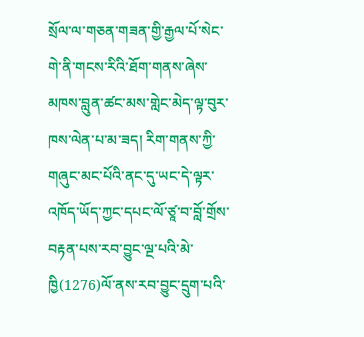སྲོལ་ལ་གཅན་གཟན་གྱི་རྒྱལ་པོ་སེང་གེ་ནི་གངས་རིའི་ཐོག་གནས་ཞེས་མཁས་བླུན་ཚང་མས་གླེང་མེད་ལྟ་བུར་ཁས་ལེན་པ་མ་ཟད། རིག་གནས་ཀྱི་གཞུང་མང་པོའི་ནང་དུ་ཡང་དེ་ལྟར་འཁོད་ཡོད་ཀྱང་དཔང་ལོ་ཙཱ་བ་བློ་གྲོས་བརྟན་པས་རབ་བྱུང་ལྔ་པའི་མེ་ཁྱི(1276)ལོ་ནས་རབ་བྱུང་དྲུག་པའི་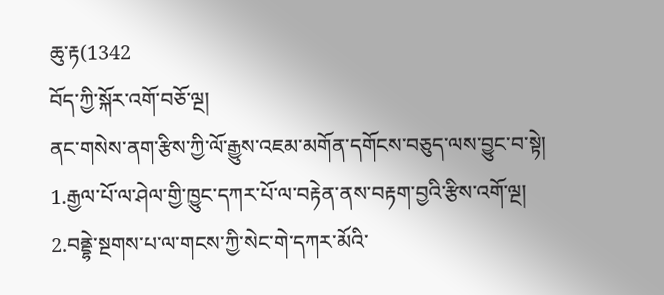ཆུ་རྟ(1342
བོད་ཀྱི་སྐོར་འགོ་བཅོ་ལྔ།
ནང་གསེས་ནག་རྩིས་ཀྱི་ལོ་རྒྱུས་འཇམ་མགོན་དགོངས་བཅུད་ལས་བྱུང་བ་སྟེ། 1.རྒྱལ་པོ་ལ་ཤེལ་གྱི་ཁྱུང་དཀར་པོ་ལ་བརྟེན་ནས་བརྟག་བྱའི་རྩིས་འགོ་ལྔ། 2.བནྡྷེ་སྔགས་པ་ལ་གངས་ཀྱི་སེང་གེ་དཀར་མོའི་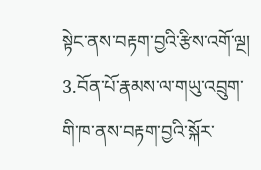སྟེང་ནས་བརྟག་བྱའི་རྩིས་འགོ་ལྔ། 3.བོན་པོ་རྣམས་ལ་གཡུ་འབྲུག་གི་ཁ་ནས་བརྟག་བྱའི་སྐོར་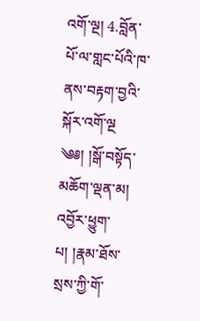འགོ་ལྔ། 4.བློན་པོ་ལ་གླང་པོའི་ཁ་ནས་བརྟག་བྱའི་སྐོར་འགོ་ལྔ
༄༅། །སྒོ་བསྟོད་མཆོག་ལྡན་མ།
འབྱོར་ཕྱུག་པ། །རྣམ་ཐོས་སྲས་ཀྱི་གོ་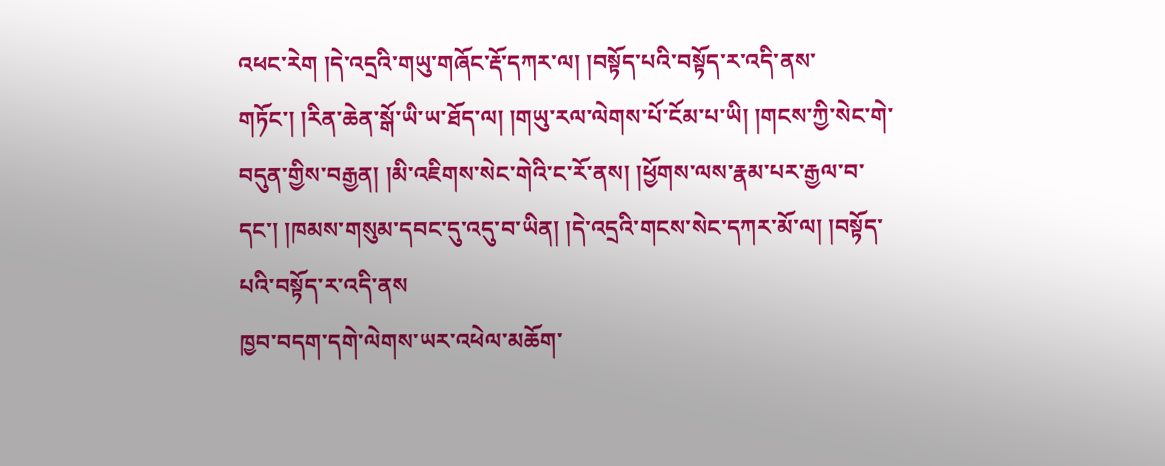འཕང་རེག །དེ་འདྲའི་གཡུ་གཞོང་རྡོ་དཀར་ལ། །བསྟོད་པའི་བསྟོད་ར་འདི་ནས་གཏོང་། །རིན་ཆེན་སྒོ་ཡི་ཡ་ཐོད་ལ། །གཡུ་རལ་ལེགས་པོ་ངོམ་པ་ཡི། །གངས་ཀྱི་སེང་གེ་བདུན་གྱིས་བརྒྱན། །མི་འཇིགས་སེང་གེའི་ང་རོ་ནས། །ཕྱོགས་ལས་རྣམ་པར་རྒྱལ་བ་དང་། །ཁམས་གསུམ་དབང་དུ་འདུ་བ་ཡིན། །དེ་འདྲའི་གངས་སེང་དཀར་མོ་ལ། །བསྟོད་པའི་བསྟོད་ར་འདི་ནས
ཁྱབ་བདག་དགེ་ལེགས་ཡར་འཕེལ་མཆོག་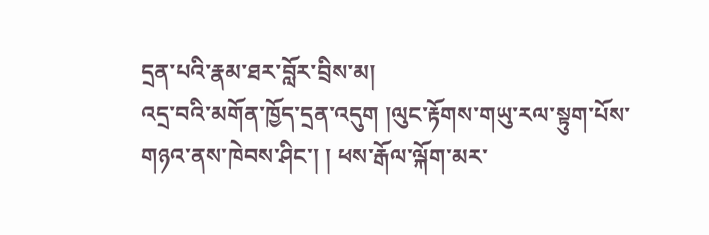དྲན་པའི་རྣམ་ཐར་བློར་བྲིས་མ།
འདྲ་བའི་མགོན་ཁྱོད་དྲན་འདུག །ལུང་རྟོགས་གཡུ་རལ་སྟུག་པོས་གཉའ་ནས་ཁེབས་ཤིང་། ། ཕས་རྒོལ་ལྐོག་མར་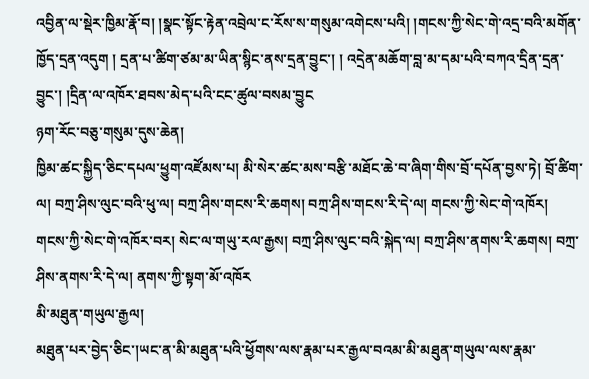འབྱིན་ལ་སྡེར་ཁྱིམ་རྣོ་བ། །སྣང་སྟོང་རྟེན་འབྲེལ་ང་རོས་ས་གསུམ་འགེངས་པའི། །གངས་ཀྱི་སེང་གེ་འདྲ་བའི་མགོན་ཁྱོད་དྲན་འདུག ། དྲན་པ་ཚིག་ཙམ་མ་ཡིན་སྙིང་ནས་དྲན་བྱུང་། ། འདྲེན་མཆོག་བླ་མ་དམ་པའི་བཀའ་དྲིན་དྲན་བྱུང་། །དྲིན་ལ་འཁོར་ཐབས་མེད་པའི་ངང་ཚུལ་བསམ་བྱུང
ཉག་རོང་བཅུ་གསུམ་དུས་ཆེན།
ཁྱིམ་ཚང་སྐྱིད་ཅིང་དཔལ་ཕྱུག་འཛོམས་པ། མི་སེར་ཚང་མས་བརྩི་མཐོང་ཆེ་བ་ཞིག་གིས་བྲོ་དཔོན་བྱས་ཏེ། བྲོ་ཚིག་ལ། བཀྲ་ཤིས་ལུང་བའི་ཕུ་ལ། བཀྲ་ཤིས་གངས་རི་ཆགས། བཀྲ་ཤིས་གངས་རི་དེ་ལ། གངས་ཀྱི་སེང་གེ་འཁོར། གངས་ཀྱི་སེང་གེ་འཁོར་བར། སེང་ལ་གཡུ་རལ་རྒྱས། བཀྲ་ཤིས་ལུང་བའི་སྐེད་ལ། བཀྲ་ཤིས་ནགས་རི་ཆགས། བཀྲ་ཤིས་ནགས་རི་དེ་ལ། ནགས་ཀྱི་སྟག་མོ་འཁོར
མི་མཐུན་གཡུལ་རྒྱལ།
མཐུན་པར་བྱེད་ཅིང་།ཡང་ན་མི་མཐུན་པའི་ཕྱོགས་ལས་རྣམ་པར་རྒྱལ་བའམ་མི་མཐུན་གཡུལ་ལས་རྣམ་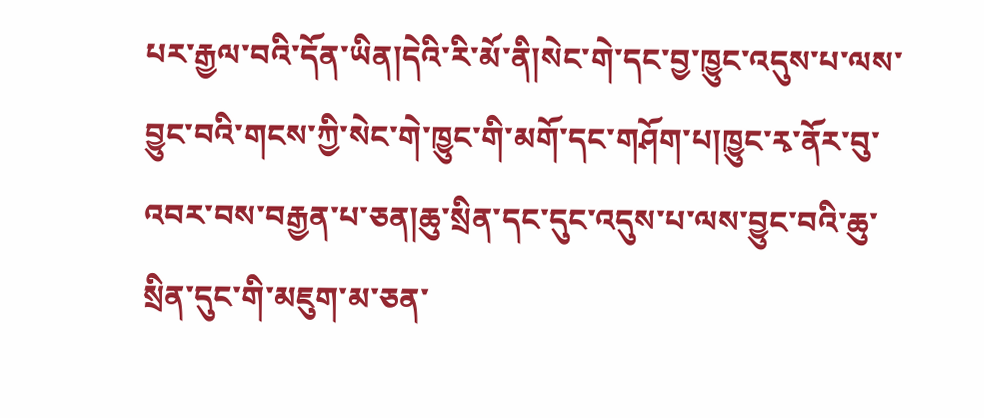པར་རྒྱལ་བའི་དོན་ཡིན།དེའི་རི་མོ་ནི།སེང་གེ་དང་བྱ་ཁྱུང་འདུས་པ་ལས་བྱུང་བའི་གངས་ཀྱི་སེང་གེ་ཁྱུང་གི་མགོ་དང་གཤོག་པ།ཁྱུང་རྭ་ནོར་བུ་འབར་བས་བརྒྱན་པ་ཅན།ཆུ་སྲིན་དང་དུང་འདུས་པ་ལས་བྱུང་བའི་ཆུ་སྲིན་དུང་གི་མཇུག་མ་ཅན་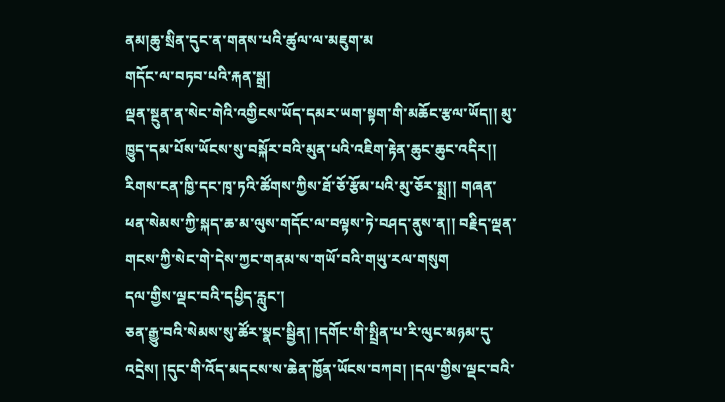ནམ།ཆུ་སྲིན་དུང་ན་གནས་པའི་ཚུལ་ལ་མཇུག་མ
གདོང་ལ་བཏབ་པའི་རྐན་སྒྲ།
ལྡན་སྔུན་ན་སེང་གེའི་འགྱིངས་ཡོད་དམར་ཡག་སྟག་གི་མཆོང་རྩལ་ཡོད།། མུ་ཁྱུད་དམ་པོས་ཡོངས་སུ་བསྐོར་བའི་མུན་པའི་འཇིག་རྟེན་ཆུང་ཆུང་འདིར།། རིགས་ངན་ཁྱི་དང་ཁྭ་ཏའི་ཚོགས་ཀྱིས་ཐོ་ཅོ་རྩོམ་པའི་མུ་ཅོར་སྨྲ།། གཞན་ཕན་སེམས་ཀྱི་སྐད་ཆ་མ་ལུས་གདོང་ལ་བལྟས་ཏེ་བཤད་ནུས་ན།། བརྗིད་ལྡན་གངས་ཀྱི་སེང་གེ་དེས་ཀྱང་གནམ་ས་གཡོ་བའི་གཡུ་རལ་གསུག
དལ་གྱིས་ལྡང་བའི་དཔྱིད་རླུང་།
ཅན་རྒྱུ་བའི་སེམས་སུ་ཚོར་སྣང་སྦྱིན། །དགོང་གི་སྤྲིན་པ་རི་ལུང་མཉམ་དུ་འདྲེས། །དུང་གི་འོད་མདངས་ས་ཆེན་ཁྱོན་ཡོངས་བཀབ། །དལ་གྱིས་ལྡང་བའི་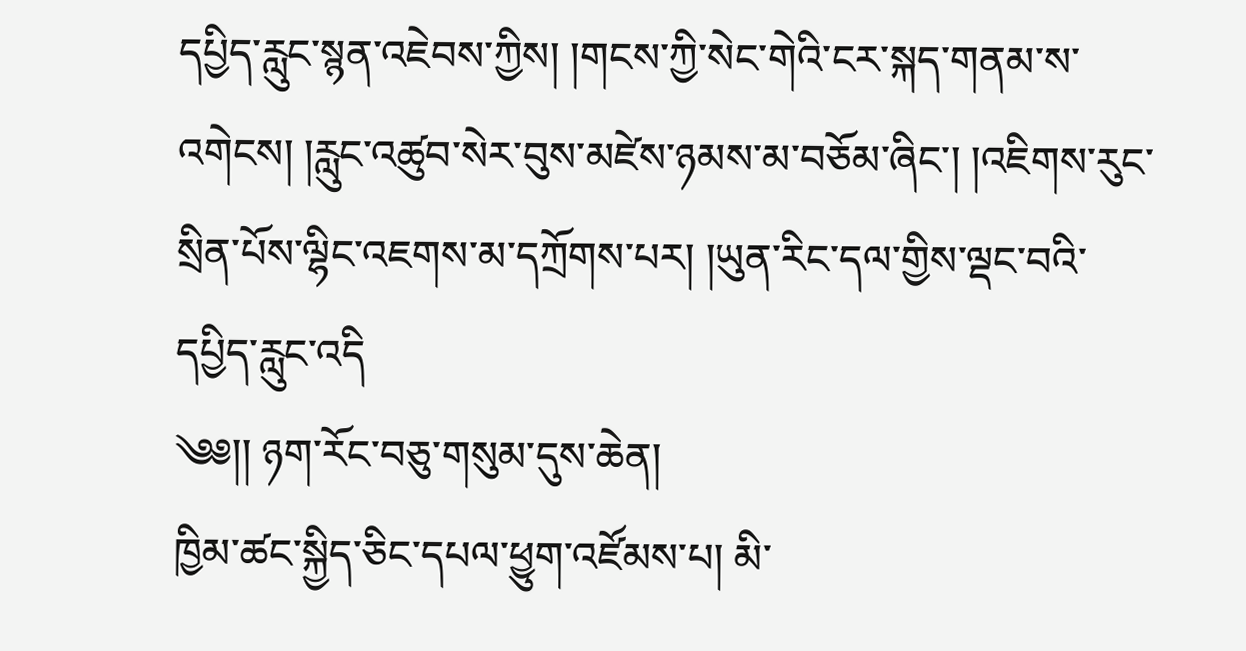དཔྱིད་རླུང་སྙན་འཇེབས་ཀྱིས། །གངས་ཀྱི་སེང་གེའི་ངར་སྐད་གནམ་ས་འགེངས། །རླུང་འཚུབ་སེར་བུས་མཛེས་ཉམས་མ་བཅོམ་ཞིང་། །འཇིགས་རུང་སྲིན་པོས་ལྷིང་འཇགས་མ་དཀྲོགས་པར། །ཡུན་རིང་དལ་གྱིས་ལྡང་བའི་དཔྱིད་རླུང་འདི
༄༅།། ཉག་རོང་བཅུ་གསུམ་དུས་ཆེན།
ཁྱིམ་ཚང་སྐྱིད་ཅིང་དཔལ་ཕྱུག་འཛོམས་པ། མི་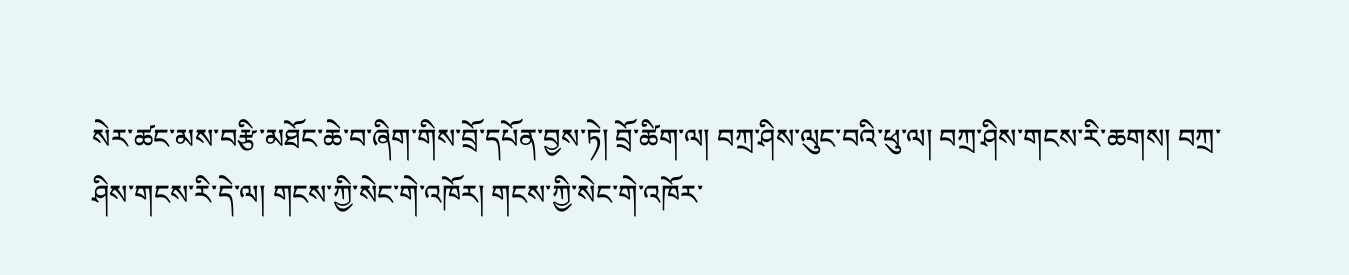སེར་ཚང་མས་བརྩི་མཐོང་ཆེ་བ་ཞིག་གིས་བྲོ་དཔོན་བྱས་ཏེ། བྲོ་ཚིག་ལ། བཀྲ་ཤིས་ལུང་བའི་ཕུ་ལ། བཀྲ་ཤིས་གངས་རི་ཆགས། བཀྲ་ཤིས་གངས་རི་དེ་ལ། གངས་ཀྱི་སེང་གེ་འཁོར། གངས་ཀྱི་སེང་གེ་འཁོར་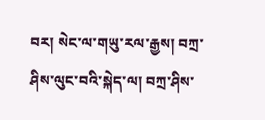བར། སེང་ལ་གཡུ་རལ་རྒྱས། བཀྲ་ཤིས་ལུང་བའི་སྐེད་ལ། བཀྲ་ཤིས་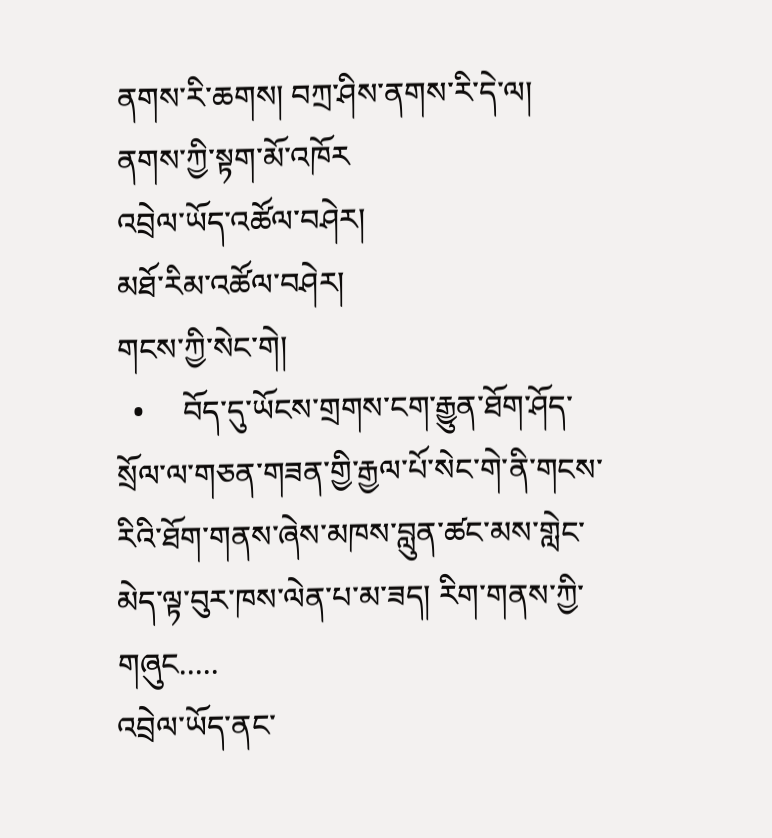ནགས་རི་ཆགས། བཀྲ་ཤིས་ནགས་རི་དེ་ལ། ནགས་ཀྱི་སྟག་མོ་འཁོར
འབྲེལ་ཡོད་འཚོལ་བཤེར།
མཐོ་རིམ་འཚོལ་བཤེར།
གངས་ཀྱི་སེང་གེ།
  •     བོད་དུ་ཡོངས་གྲགས་ངག་རྒྱུན་ཐོག་ཤོད་སྲོལ་ལ་གཅན་གཟན་གྱི་རྒྱལ་པོ་སེང་གེ་ནི་གངས་རིའི་ཐོག་གནས་ཞེས་མཁས་བླུན་ཚང་མས་གླེང་མེད་ལྟ་བུར་ཁས་ལེན་པ་མ་ཟད། རིག་གནས་ཀྱི་གཞུང.....
འབྲེལ་ཡོད་ནང་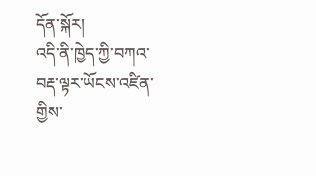དོན་སྐོར།
འདི་ནི་ཁྱེད་ཀྱི་བཀའ་བརྡ་ལྟར་ཡོངས་འཛིན་གྱིས་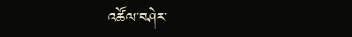འཚོལ་བཤེར་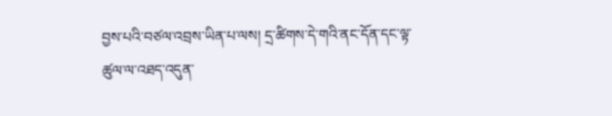བྱས་པའི་བཙལ་འབྲས་ཡིན་པ་ལས། དྲ་ཚིགས་དེ་གའི་ནང་དོན་དང་ལྟ་ཚུལ་ལ་འཐད་འདུན་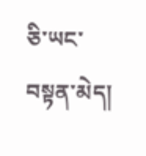ཅི་ཡང་བསྟན་མེད།